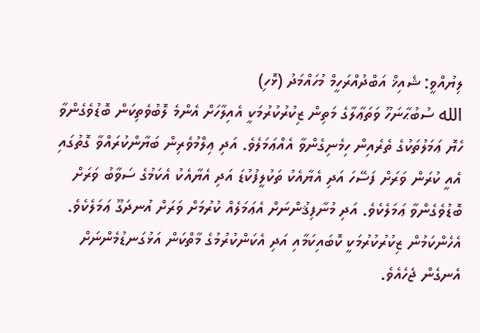ލިޔުއްވީ: ޝެއިޚް އަބްދުއްރަހީމް މުހައްމަދު (ޅޮހި)
الله ސުބުޙާނަހޫ ވަތަޢާލާގެ މަތިން ޒިކުރުކުރުމަކީ އެއިލާހަށް އެންމެ ލޮބުވެތިކަން ބޮޑުވެގެންވާ ހެޔޮ ޢަމަލުތަކުގެ ތެރެއިން ހިމެނިގެންވާ އެއްޢަމަލެވެ. އަދި ޢިލްމުވެރިން ބަޔާންކުރައްވާ ގޮތުގައި އެއީ ކުރަން ވަރަށް ފަސޭހަ އަދި އެޔާއެކު ތަކުލީފުކުޑަ އަދި އެޔާއެކު އެކަމުގެ ސަވާބު ވަރަށް ބޮޑުވެގެންވާ ޢަމަލެކެވެ. އަދި މުނާފިޤުންނަށް އެޢަމަލެއް ކުރުމަށް ވަރަށް އުނދަގޫ ޢަމަލެކެވެ. އެހެންކަމުން ޒިކުރުކުރުމަކީ ކޮބައިކަމާއި އަދި އެކަންކުރުމުގެ މާތްކަން އަޅުގަނޑުމެންނަށް އެނގެން ޖެހެއެވެ.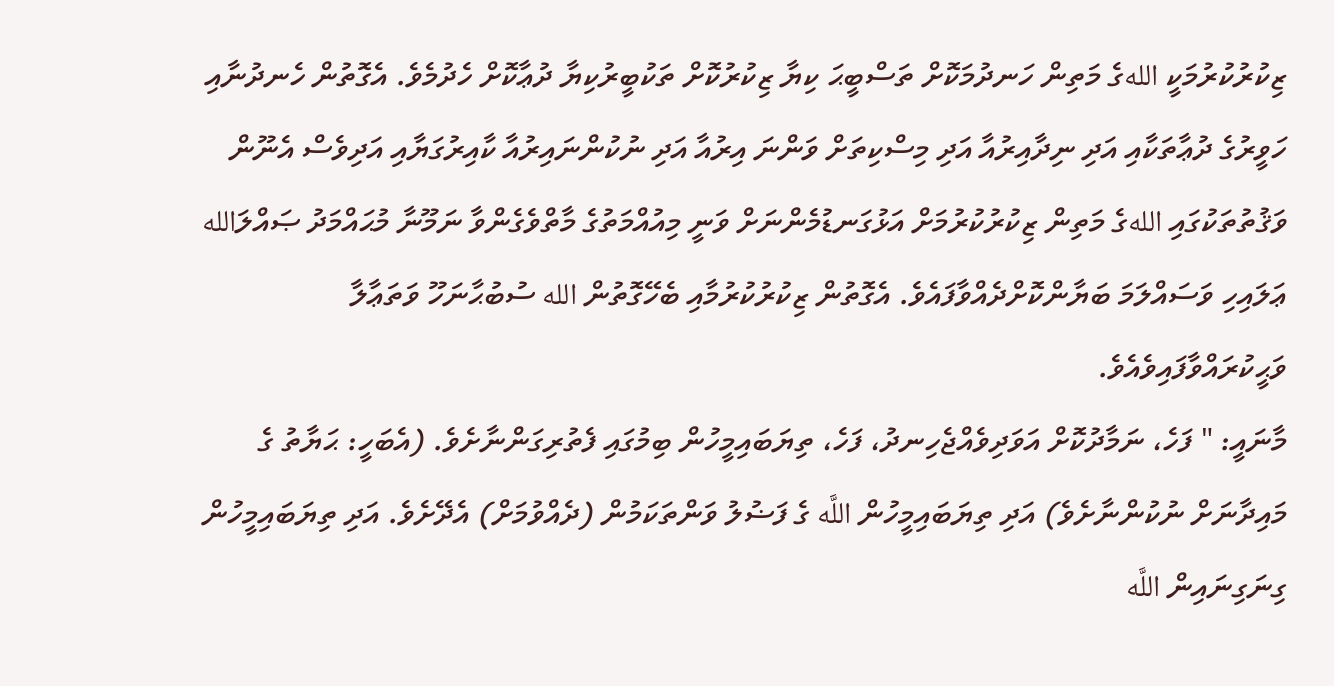ޒިކުރުކުރުމަކީ اللهގެ މަތިން ހަނދުމަކޮށް ތަސްބީޙަ ކިޔާ ޒިކުރުކޮށް ތަކުބީރުކިޔާ ދުޢާކޮށް ހެދުމެވެ. އެގޮތުން ހެނދުނާއި ހަވީރުގެ ދުޢާތަކާއި އަދި ނިދާއިރުއާ އަދި މިސްކިތަށް ވަންނަ އިރުއާ އަދި ނުކުންނައިރުއާ ކާއިރުގަޔާއި އަދިވެސް އެނޫން ވަޤުތުތަކުގައި اللهގެ މަތިން ޒިކުރުކުރުމަށް އަޅުގަނޑުމެންނަށް ވަނީ މިއުއްމަތުގެ މާތްވެގެންވާ ނަމޫނާ މުޙައްމަދު ޞައްލަالله ޢަލައިހި ވަސައްލަމަ ބަޔާންކޮށްދެއްވާފައެވެ. އެގޮތުން ޒިކުރުކުރުމާއި ބެހޭގޮތުން الله ސުބުޙާނަހޫ ވަތަޢާލާ ވަޙީކުރައްވާފައިވެއެވެ.
މާނައީ: " ފަހެ، ނަމާދުކޮށް އަވަދިވެއްޖެހިނދު، ފަހެ، ތިޔަބައިމީހުން ބިމުގައި ފެތުރިގަންނާށެވެ. (އެބަހީ: ޙަޔާތު ގެ މައިދާނަށް ނުކުންނާށެވެ) އަދި ތިޔަބައިމީހުން اللَّه ގެ ފަޟުލު ވަންތަކަމުން (ދެއްވުމަށް) އެދޭށެވެ. އަދި ތިޔަބައިމީހުން ގިނަގިނައިން اللَّه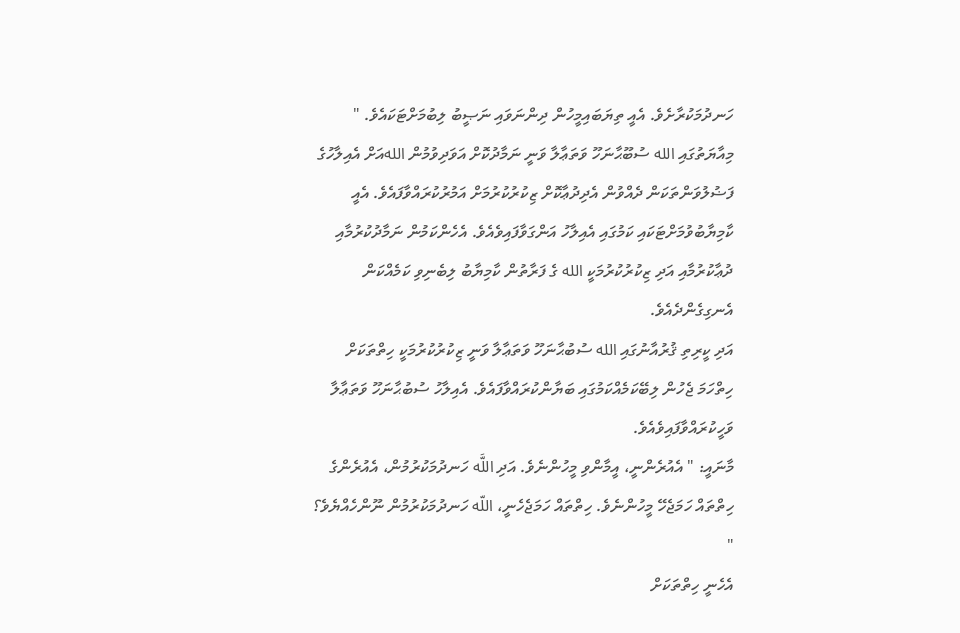ހަނދުމަކުރާށެވެ. އެއީ ތިޔަބައިމީހުން ދިންނަވައި ނަޞީބު ލިބުމަށްޓަކައެވެ. "
މިއާޔަތުގައި الله ސުބޫޙާނަހޫ ވަތަޢާލާ ވަނީ ނަމާދުކޮށް އަވަދިވުމުން اللهއަށް އެއިލާހުގެ ފަޟުލުވަންތަކަން ދެއްވުން އެދިދުޢާކޮށް ޒިކުރުކުރުމަށް އަމުރުކުރައްވާފައެވެ. އެއީ ކާމިޔާބުވުމަށްޓަކައި ކަމުގައި އެއިލާހު އަންގަވާފައިވެއެވެ. އެހެންކަމުން ނަމާދުކުރުމާއި ދުޢާކުރުމާއި އަދި ޒިކުރުކުރުމަކީ الله ގެ ފަރާތުން ކާމިޔާބު ލިބެނިވި ކަމެއްކަން އެނގިގެންދެއެވެ.
އަދި ކީރިތި ޤުރުއާނުގައި الله ސުބުޙާނަހޫ ވަތަޢާލާ ވަނީ ޒިކުރުކުރުމަކީ ހިތްތަކަށް ހިތްހަމަ ޖެހުން ލިބޭކަމެއްކަމުގައި ބަޔާންކުރައްވާފައެވެ. އެއިލާހު ސުބުޙާނަހޫ ވަތަޢާލާ ވަހީކުރައްވާފައިވެއެވެ.
މާނައީ: " އެއުރެންނީ، އީމާންވި މީހުންނެވެ. އަދި اللَّه ހަނދުމަކުރުމުން، އެއުރެންގެ ހިތްތައް ހަމަޖެހޭ މީހުންނެވެ. ހިތްތައް ހަމަޖެހެނީ، اللّه ހަނދުމަކުރުމުން ނޫންހެއްޔެވެ؟ "
އެހެނީ ހިތްތަކަށް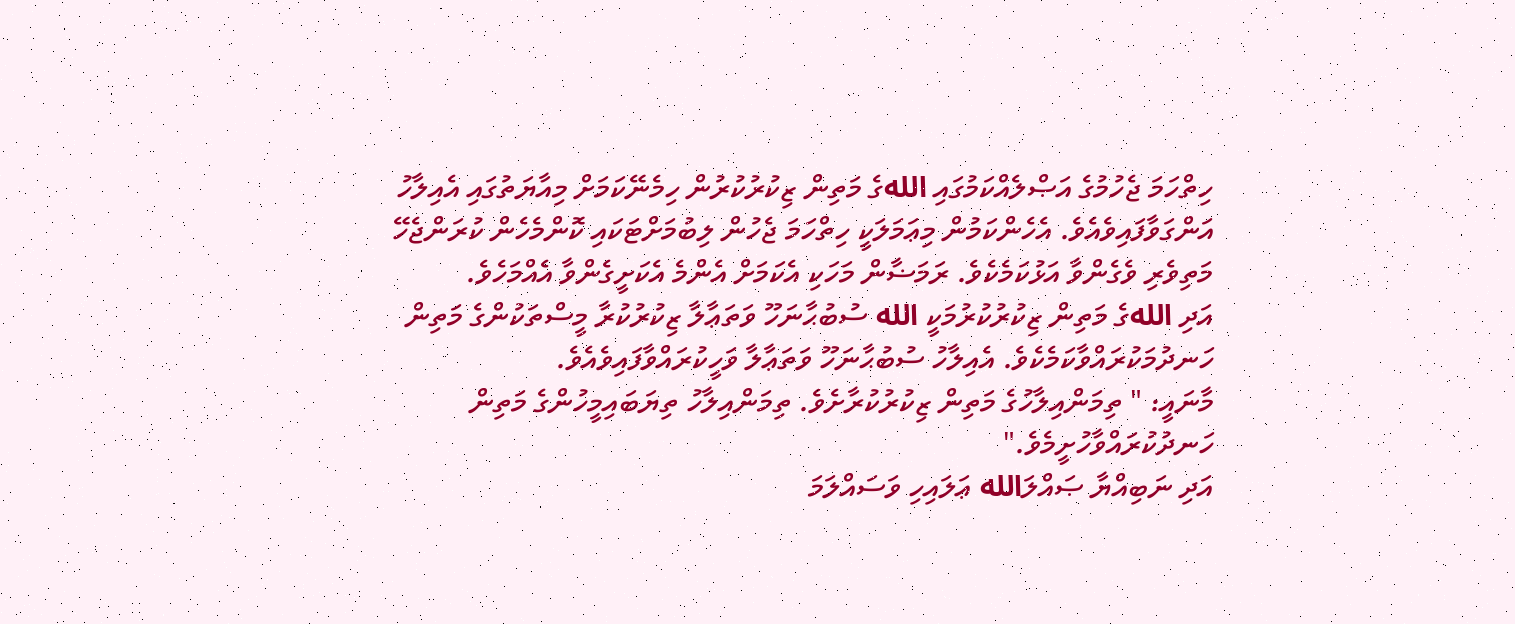ހިތްހަމަ ޖެހުމުގެ އަޞްލެއްކަމުގައި اللهގެ މަތިން ޒިކުރުކުރުން ހިމެނޭކަމަށް މިއާޔަތުގައި އެއިލާހު އަންގަވާފައިވެއެވެ. އެހެންކަމުން މިޢަމަލަކީ ހިތްހަމަ ޖެހުން ލިބުމަށްޓަކައި ކޮންމެހެން ކުރަންޖެހޭ މަތިވެރި ވެގެންވާ އަޅުކަމެކެވެ. ރަމަޟާން މަހަކި އެކަމަށް އެންމެ އެކަށީގެންވާ އެއްމަހެވެ.
އަދި اللهގެ މަތިން ޒިކުރުކުރުމަކީ الله ސުބުޙާނަހޫ ވަތަޢާލާ ޒިކުރުކުރާ މީސްތަކުންގެ މަތިން ހަނދުމަކުރައްވާކަމެކެވެ. އެއިލާހު ސުބުޙާނަހޫ ވަތަޢާލާ ވަހީކުރައްވާފައިވެއެވެ.
މާނައީ: " ތިމަންއިލާހުގެ މަތިން ޒިކުރުކުރާށެވެ. ތިމަންއިލާހު ތިޔަބައިމީހުންގެ މަތިން ހަނދުކުރައްވާހުށީމެވެ."
އަދި ނަބިއްޔާ ޞައްލަالله ޢަލައިހި ވަސައްލަމަ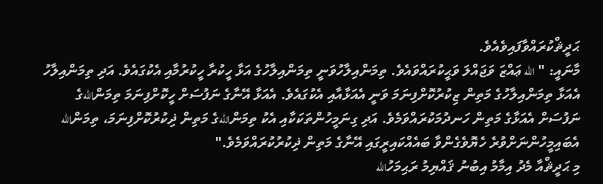ޙަދީޘްކުރައްވާފައިވެއެވެ.
މާނައީ: " الله ޢައްޒަ ވަޖައްލަ ވަޙީކުރައްވައެވެ. ތިމަންއިލާހުވަނީ ތިމަންއިލާހުގެ އަޅާ ހީކުރާ ހީކުރުމާއި އެކުގައެވެ. އަދި ތިމަންއިލާހު އެއަޅާ ތިމަންއިލާހުގެ މަތިން ޒިކުރުކޮށްފިނަމަ ވަނީ އެއަޅާއާއި އެކުގައެވެ. އެއަޅާ އޭނާގެ ނަފުސަށް ހީކޮށްފިނަމަ ތިމަންاللهގެ ނަފުސަށް އެއަޅާގެ މަތިން ހަނދުމަކުރައްވަމެވެ. އަދި ގިނަމީހުންތަކަކާއި އެކު ތިމަންاللهގެ މަތިން ޛިކުރުކޮށްފިނަމަ، ތިމަންالله އެބައިމީހުންނަށްވުރެ ހެޔޮވެގެންވާ ބައެއްކައިރީގައި އޭނާގެ މަތިން ޛިކުރުކުރައްވަމެވެ."
މި ޙަދީޘްއާ މެދު އިމާމު އިބުނު ޤައްޔިމު ރަޙިމަހުالله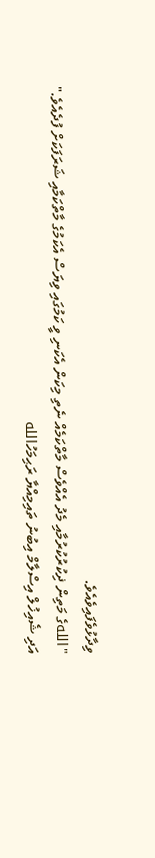ވިދާޅުވެފައިވެއެވެ.
"اللهގެ މަތިން ޛިކުރުކުރުމާއި މެދު އެއްވެސް މާތްކަމެއް ނެތި މިކަން އެކަނި ވީ ކަމުގައި ވިޔަސް އެކަމުގެ މާތްކަމާއި ޝަރަފަކަށް ފުދެއެވެ."
އަދި ޝެއިޚުލް އިސްލާމް އިބުނު ތައިމިއްޔާ ރަޙިމަހުالله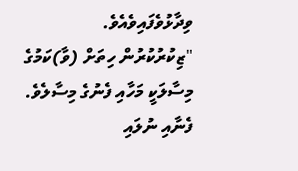ވިދާޅުވެފައިވެއެވެ.
"ޒިކުރުކުރުން ހިތަށް (ވާ)ކަމުގެ މިސާލަކީ މަހާއި ފެނުގެ މިސާލެވެ. ފެނާއި ނުލައި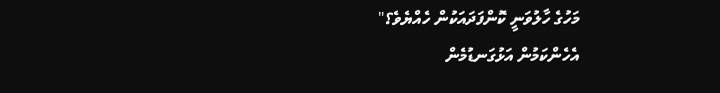މަހުގެ ހާލުވަނީ ކޮންފަދައަކުން ހެއްޔެވެ؟"
އެހެންކަމުން އަޅުގަނޑުމެން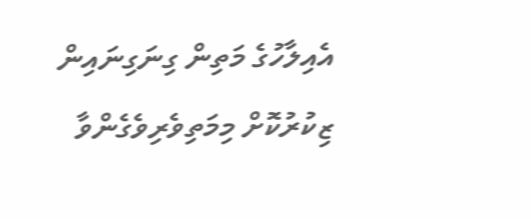އެއިލާހުގެ މަތިން ގިނަގިނައިން ޒިކުރުކޮށް މިމަތިވެރިވެގެންވާ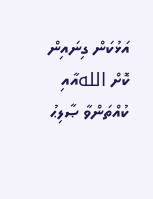އަޅުކަން ގިނައިން ކޮށް اللهއާއި ކުއްތަންވާ ޞާލިޙު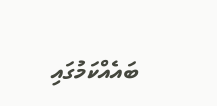ބައެއްކަމުގައި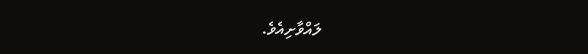ލައްވާށިއެވެ.